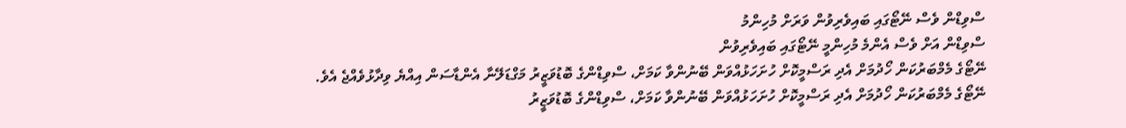ސްވިޑްން ވެސް ނޭޓޯގައި ބައިވެރިވުން ވަރަށް މުހިންމު
ސްވިޑްން އަށް ވެސް އެންމެ މުހިންމީ ނޭޓޯގައި ބައިވެރިވުން
ނޭޓޯގެ މެމްބަރުކަން ހޯދުމަށް އެދި ރަސްމީކޮށް ހުށަހަޅުއްވަން ބޭނުންވާ ކަމަށް، ސްވިޑްންގެ ބޮޑުވަޒީރު މަގްޑަލޭނާ އެންޑާސަން އިއްޔެ ވިދާޅުވެއްޖެ އެވެ.
ނޭޓޯގެ މެމްބަރުކަން ހޯދުމަށް އެދި ރަސްމީކޮށް ހުށަހަޅުއްވަން ބޭނުންވާ ކަމަށް، ސްވިޑްންގެ ބޮޑުވަޒީރު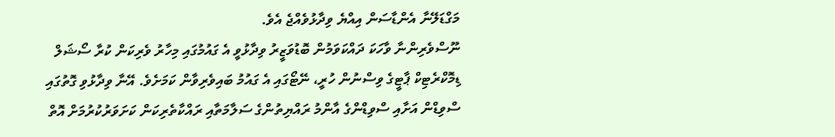މަގްޑަލޭނާ އެންޑާސަން އިއްޔެ ވިދާޅުވެއްޖެ އެވެ.
ނޫސްވެރިންނާ ވާހަކަ ދައްކަވަމުން ބޮޑުވަޒީރު ވިދާޅުވީ އެ ގައުމުގައި މިހާރު ވެރިކަން ކުރާ ސޯޝަލް ޑިމޮކްރެޓިކް ޕާޓީގެ ވިސްނުން ހުރީ، ނޭޓޯގައި އެ ގައުމު ބައިވެރިވާން ކަމަށެވެ. އޭނާ ވިދާޅުވި ގޮތުގައި ސްވިޑްން އަށާއި ސްވިޑްންގެ އާންމު ރައްޔިތުންގެ ސަލާމަތާއި ރައްކާތެރިކަން ކަށަވަރުކުރުމަށް އޮތް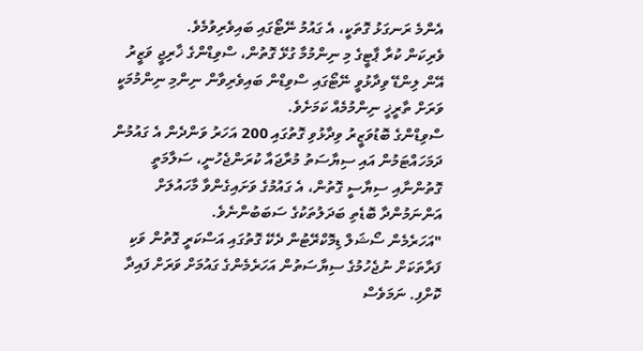އެންމެ ރަނގަޅު ގޮތަކީ، އެ ގައުމު ނޭޓޯގައި ބައިވެރިވުމެވެ.
ވެރިކަން ކުރާ ޕާޓީގެ މި ނިންމުމާ ގުޅޭ ގޮތުން، ސްވިޑްންގެ ޚާރިޖީ ވަޒީރު އޭން ލިންޑޭ ވިދާޅުވީ ނޭޓޯގައި ސްވިޑްން ބައިވެރިވާން ނިންމި ނިންމުމަކީ ވަރަށް ތާރީޚީ ނިންމުމެއް ކަމަށެވެ.
ސްވިޑްންގެ ބޮޑުވަޒީރު ވިދާޅުވި ގޮތުގައި 200 އަހަރު ވަންދެން އެ ގައުމުން ދަމަހައްޓަމުން އައި ސިޔާސަތު މުރާޖައާ ކުރަންޖެހުނީ، ސަލާމަތީ ގޮތުންނާއި ސިޔާސީ ގޮތުން، އެ ގައުމުގެ ވަށައިގެންވާ މާހައުލަށް އަންނަމުންދާ ބޮޑެތި ބަދަލުތަކުގެ ސަބަބުންނެވެ.
"އަހަރެމެން ސޯޝަލް ޑިމޮކްރޭޓުން ދެކޭ ގޮތުގައި އަސްކަރީ ގޮތުން ވަކި ފަރާތަކަށް ނުޖެހުމުގެ ސިޔާސަތުން އަހަރެމެންގެ ގައުމަށް ވަރަށް ފައިދާ ކޮށްފި. ނަމަވެސް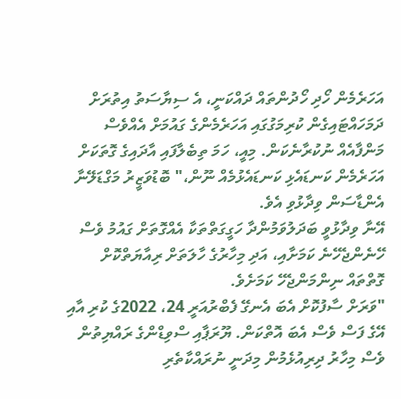އަހަރެމެން ހޯދި ހޯދުންތައް ދައްކަނީ، އެ ސިޔާސަތު އިތުރަށް ދަމަހައްޓައިގެން ކުރިމަގުގައި އަހަރެމެންގެ ގައުމަށް އެއްވެސް މަންފާއެއް ނުކުރާނެކަން. މިއީ، ހަމަ ތިބެލާފައި އާދައިގެ ގޮތަކަށް އަހަރެމެން ކަނޑައެޅި ކަނޑައެޅުމެއް ނޫން،" ބޮޑުވަޒީރު މަގްޑަލޭނާ އެންޑާސަން ވިދާޅުވި އެވެ.
އޭނާ ވިދާޅުވީ ބަދަލުވަމުންދާ ހަގީގަތްތަކާ އެއްގޮތަށް ގައުމު ވެސް ހޭނެންޖެހޭނެ ކަމަށާއި، އަދި މިހާރުގެ ހާލަތަށް ރިއާޔަތްކޮށް ގޮތްތައް ނިންމަންޖެހޭ ކަމަށެވެ.
"ވަރަށް ސާފުކޮށް އެބަ އެނގޭ ފެބްރުއަރީ 24، 2022ގެ ކުރި އާއި އޭގެ ފަސް ވެސް އެބަ އޮތްކަން. ޔޫރަޕާއި ސްވިޑްންގެ ރައްޔިތުން ވެސް މިހާރު ދިރިއުޅެމުން މިދަނީ ނުރައްކާތެރި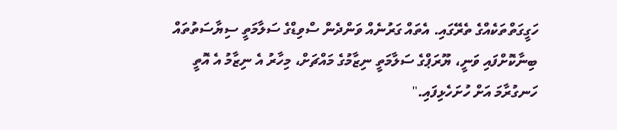ހަގީގަތްތަކެއްގެ ތެރޭގައި. އެތައް ގަރުނެއް ވަންދެން ސްވިޑްގެ ސަލާމަތީ ސިޔާސަތުތައް ބިނާކޮށްފައި ވަނީ، ޔޫރަޕްގެ ސަލާމަތީ ނިޒާމުގެ މައްޗަށް، މިހާރު އެ ނިޒާމު އެ އޮތީ ހަނގުރާމަ އަށް ހުށަހެޅިފައި."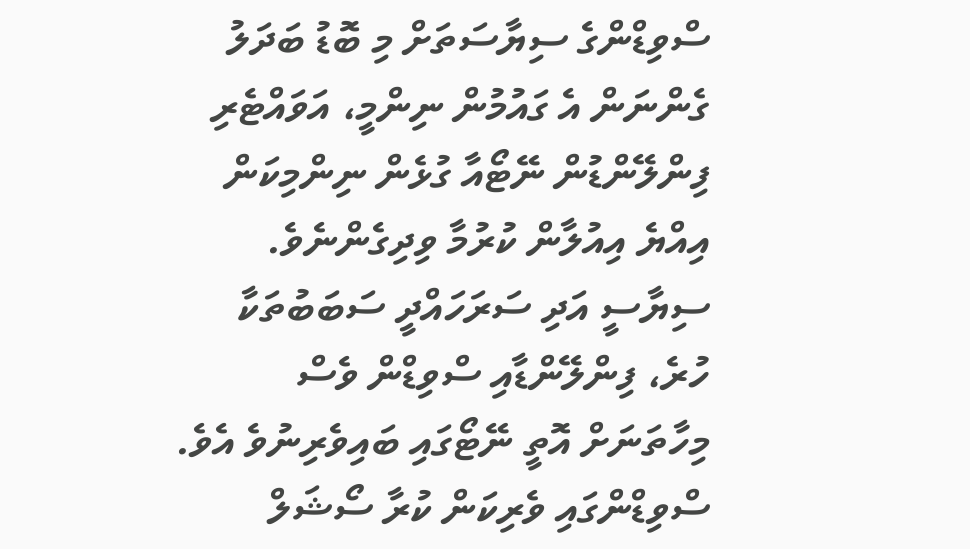ސްވިޑްންގެ ސިޔާސަތަށް މި ބޮޑު ބަދަލު ގެންނަން އެ ގައުމުން ނިންމީ، އަވައްޓެރި ފިންލޭންޑުން ނޭޓޯއާ ގުޅެން ނިންމިކަން އިއްޔެ އިއުލާން ކުރުމާ ވިދިގެންނެވެ. ސިޔާސީ އަދި ސަރަހައްދީ ސަބަބުތަކާ ހުރެ، ފިންލޭންޑާއި ސްވިޑްން ވެސް މިހާތަނަށް އޮތީ ނޭޓޯގައި ބައިވެރިނުވެ އެވެ.
ސްވިޑްންގައި ވެރިކަން ކުރާ ސޯޝަލް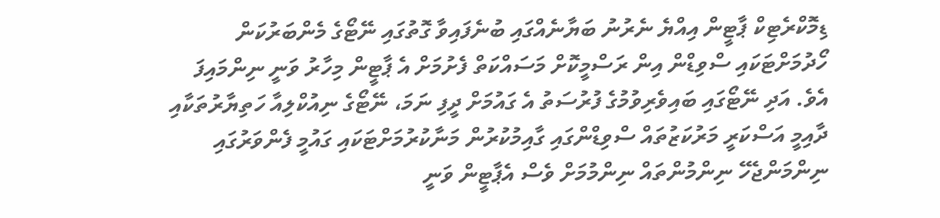ޑިމޮކްރެޓިކް ޕާޓީން އިއްޔެ ނެރުނު ބަޔާނެއްގައި ބުނެފައިވާ ގޮތުގައި ނޭޓޯގެ މެންބަރުކަން ހޯދުމަށްޓަކައި ސްވިޑްން އިން ރަސްމީކޮށް މަސައްކަތް ފެށުމަށް އެ ޕާޓީން މިހާރު ވަނީ ނިންމައިފަ އެވެ. އަދި ނޭޓޯގައި ބައިވެރިވުމުގެ ފުރުސަތު އެ ގައުމަށް ދީފި ނަމަ، ނޭޓޯގެ ނިއުކްލިއާ ހަތިޔާރުތަކާއި ދާއިމީ އަސްކަރީ މަރުކަޒުތައް ސްވިޑްންގައި ގާއިމުކުރުން މަނާކުރުމަށްޓަކައި ގައުމީ ފެންވަރުގައި ނިންމަންޖެހޭ ނިންމުންތައް ނިންމުމަށް ވެސް އެޕާޓީން ވަނީ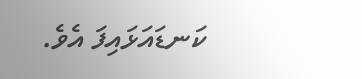ކަނޑައަޅައިފަ އެވެ.